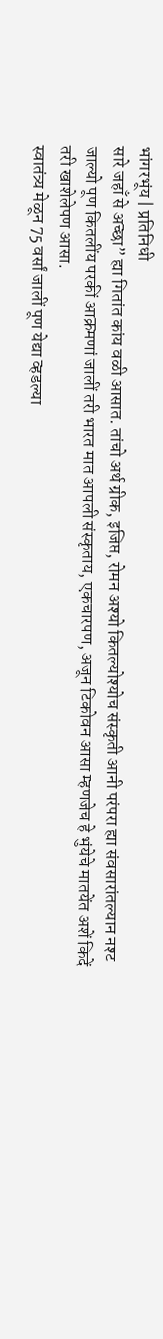भांगरभूंय | प्रतिनिधी
सारे जहाँ से अच्छा” ह्या गितांत कांय वळी आसात. तांचो अर्थ ग्रीक, इजिप्त, रोमन अश्यो कितल्योश्योच संस्कृती आनी परंपरा ह्या संवसारांतल्यान नश्ट जाल्यो पूण कितलींय परकीं आक्रमणां जालीं तरी भारत मात आपली संस्कृताय, एकचारपण, अजून टिकोवन आसा म्हणजेच हे भुंयेचे मातयेंत अशें किदें तरी खाशेलेपण आसा.
स्वातंत्र्य मेळून 75 वर्सां जालीं पूण येद्या व्हडल्या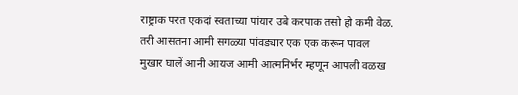राष्ट्राक परत एकदां स्वताच्या पांयार उबे करपाक तसो हो कमी वेळ. तरी आसतना आमी सगळ्या पांवड्यार एक एक करून पावल मुखार घालें आनी आयज आमी आत्मनिर्भर म्हणून आपली वळख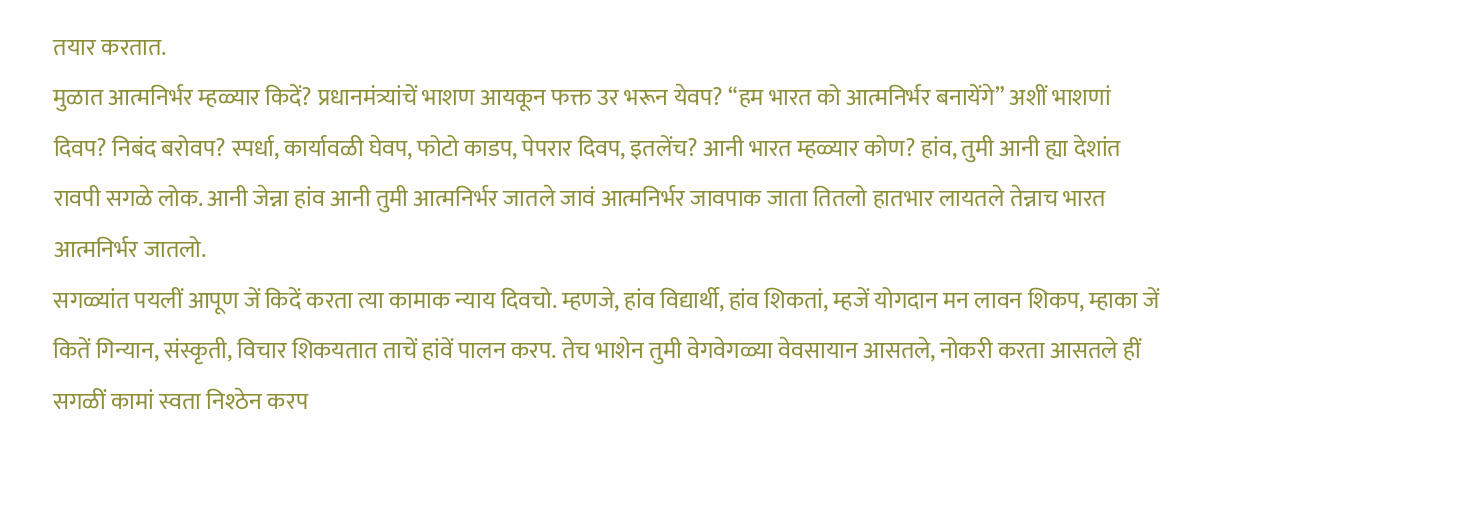तयार करतात.
मुळात आत्मनिर्भर म्हळ्यार किदें? प्रधानमंत्र्यांचें भाशण आयकून फक्त उर भरून येवप? “हम भारत को आत्मनिर्भर बनायेंगे” अशीं भाशणां दिवप? निबंद बरोवप? स्पर्धा, कार्यावळी घेवप, फोटो काडप, पेपरार दिवप, इतलेंच? आनी भारत म्हळ्यार कोण? हांव, तुमी आनी ह्या देशांत रावपी सगळे लोक. आनी जेन्ना हांव आनी तुमी आत्मनिर्भर जातले जावं आत्मनिर्भर जावपाक जाता तितलो हातभार लायतले तेन्नाच भारत आत्मनिर्भर जातलो.
सगळ्यांत पयलीं आपूण जें किदें करता त्या कामाक न्याय दिवचो. म्हणजे, हांव विद्यार्थी, हांव शिकतां, म्हजें योगदान मन लावन शिकप, म्हाका जें कितें गिन्यान, संस्कृती, विचार शिकयतात ताचें हांवें पालन करप. तेच भाशेन तुमी वेगवेगळ्या वेवसायान आसतले, नोकरी करता आसतले हीं सगळीं कामां स्वता निश्ठेन करप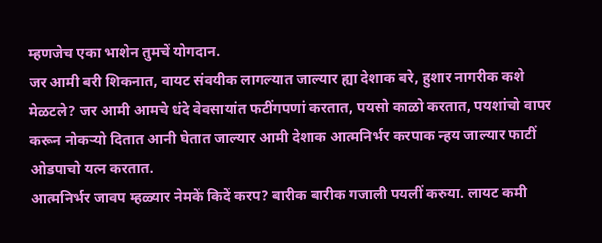म्हणजेच एका भाशेन तुमचें योगदान.
जर आमी बरी शिकनात, वायट संवयीक लागल्यात जाल्यार ह्या देशाक बरे, हुशार नागरीक कशे मेळटले? जर आमी आमचे धंदे वेवसायांत फटींगपणां करतात, पयसो काळो करतात, पयशांचो वापर करून नोकऱ्यो दितात आनी घेतात जाल्यार आमी देशाक आत्मनिर्भर करपाक न्हय जाल्यार फाटीं ओडपाचो यत्न करतात.
आत्मनिर्भर जावप म्हळ्यार नेमकें किदें करप? बारीक बारीक गजाली पयलीं करुया. लायट कमी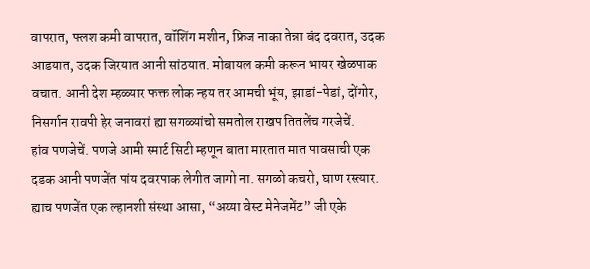वापरात, फ्लश कमी वापरात, वॉशिंग मशीन, फ्रिज नाका तेन्ना बंद दवरात, उदक आडयात, उदक जिरयात आनी सांठयात. मोबायल कमी करून भायर खेळपाक वचात. आनी देश म्हळ्यार फक्त लोक न्हय तर आमची भूंय, झाडां-पेडां, दोंगोर, निसर्गान रावपी हेर जनावरां ह्या सगळ्यांचो समतोल राखप तितलेंच गरजेचें.
हांव पणजेचें. पणजे आमी स्मार्ट सिटी म्हणून बाता मारतात मात पावसाची एक दडक आनी पणजेंत पांय दवरपाक लेगीत जागो ना. सगळो कचरो, घाण रस्त्यार. ह्याच पणजेंत एक ल्हानशी संस्था आसा, “अय्या वेस्ट मेनेजमेंट” जी एके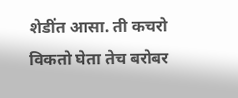शेडींत आसा. ती कचरो विकतो घेता तेच बरोबर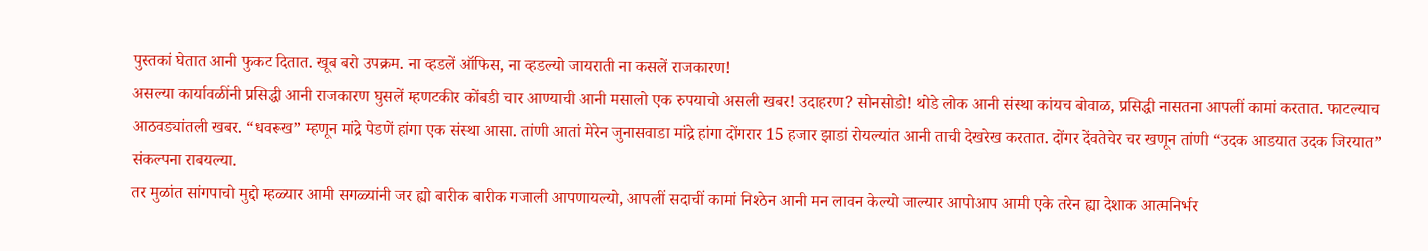पुस्तकां घेतात आनी फुकट दितात. खूब बरो उपक्रम. ना व्हडलें ऑफिस, ना व्हडल्यो जायराती ना कसलें राजकारण!
असल्या कार्यावळींनी प्रसिद्धी आनी राजकारण घुसलें म्हणटकीर कोंबडी चार आण्याची आनी मसालो एक रुपयाचो असली खबर! उदाहरण? सोनसोडो! थोडे लोक आनी संस्था कांयच बोवाळ, प्रसिद्धी नासतना आपलीं कामां करतात. फाटल्याच आठवड्यांतली खबर. “धवरूख” म्हणून मांद्रे पेडणें हांगा एक संस्था आसा. तांणी आतां मेरेन जुनासवाडा मांद्रे हांगा दोंगरार 15 हजार झाडां रोयल्यांत आनी ताची देखरेख करतात. दोंगर देंवतेचेर चर खणून तांणी “उदक आडयात उदक जिरयात” संकल्पना राबयल्या.
तर मुळांत सांगपाचो मुद्दो म्हळ्यार आमी सगळ्यांनी जर ह्यो बारीक बारीक गजाली आपणायल्यो, आपलीं सदाचीं कामां निश्ठेन आनी मन लावन केल्यो जाल्यार आपोआप आमी एके तरेन ह्या देशाक आत्मनिर्भर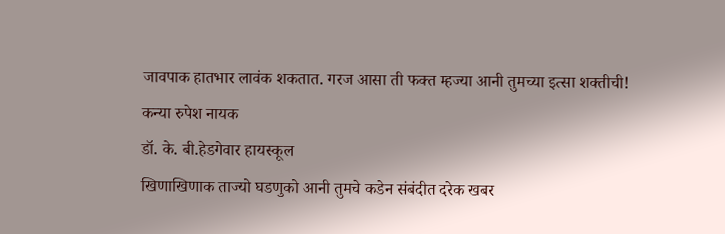जावपाक हातभार लावंक शकतात. गरज आसा ती फक्त म्हज्या आनी तुमच्या इत्सा शक्तीची!
कन्या रुपेश नायक
डॉ. के. बी.हेडगेवार हायस्कूल
खिणाखिणाक ताज्यो घडणुको आनी तुमचे कडेन संबंदीत दरेक खबर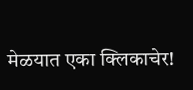मेळयात एका क्लिकाचेर!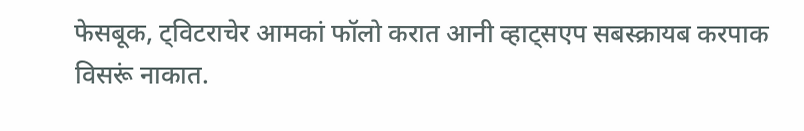फेसबूक, ट्विटराचेर आमकां फॉलो करात आनी व्हाट्सएप सबस्क्रायब करपाक विसरूं नाकात.